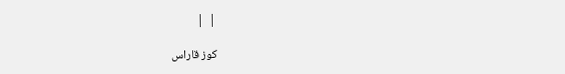|  |

كوز قاراس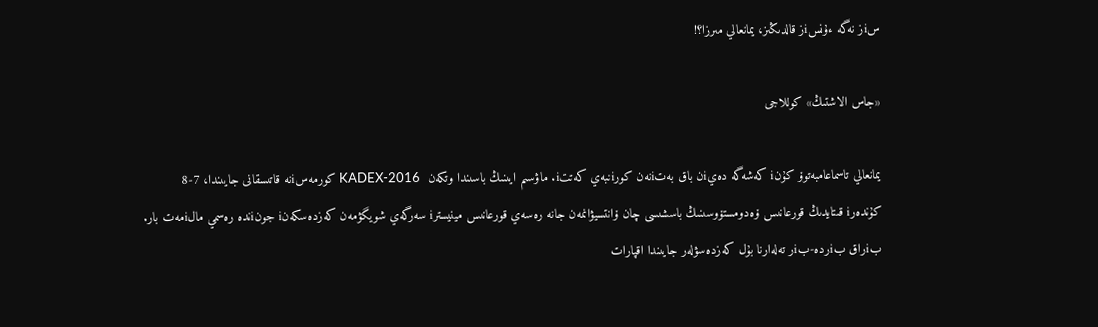سiز نەگە ءۇنسiز قالدىڭىز، يمانعالي مىرزا؟!

«جاس الاشتىڭ» كوللاجى

يمانعالي تاسماعامبەتوۆ كۇنi كەشەگە دەيiن باق بەتiنەن كورiنبەي كەتتi. ماۋسىم ايىنىڭ باسىندا وتكەن  KADEX-2016 كورمەسiنە قاتىسقانى جايىندا، 7-8 كۇندەرi قىتايدىڭ قورعانىس ۆەدومستۆوسىنىڭ باسشىسى چان ۆانتسيۋانمەن جانە رەسەي قورعانىس مينيسترi سەرگەي شويگۋمەن كەزدەسكەنi جونiندە رەسمي مالiمەت بار. بiراق بiردە-بiر تەلەارنا بۇل كەزدەسۋلەر جايىندا اقپارات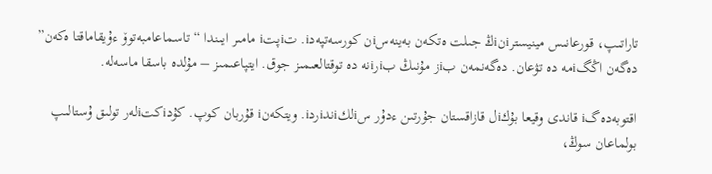تاراتىپ، قورعانىس مينيسترiنiڭ جىلت ەتكەن بەينەسiن كورسەتپەدi. تiپتi مامىر ايىندا “تاسماعامبەتوۆ ءۇيقاماقتا ەكەن” دەگەن اڭگiمە دە تۋعان. دەگەنمەن بiز مۇنىڭ بiرiنە دە توقتالعىمىز جوق. ايتپاعىمىز – مۇلدە باسقا ماسەلە.

اقتوبەدەگi قاندى وقيعا بۇكiل قازاقستان جۇرتىن ءدۇر سiلكiندiردi. ويتكەنi قۇربان كوپ. كۇدiكتiلەر تولىق ۇستالىپ بولماعان سوڭ،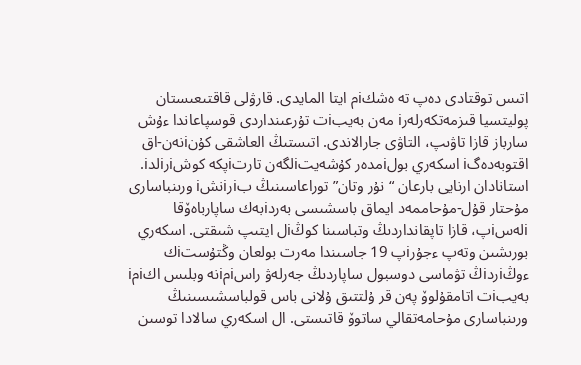اتىس توقتادى دەپ تە ەشكiم ايتا المايدى. قارۋلى قاقتىعىستان پوليتسيا قىزمەتكەرلەرi مەن بەيبiت تۇرعىنداردى قوسپاعاندا ءۇش سارباز قازا تاۋىپ، التاۋى جارالاندى. اتىستىڭ العاشقى كۇنiنەن-اق اقتوبەدەگi اسكەري بولiمدەر كۇشەيتiلگەن تارتiپكە كوشiرiلدi. استانادان ارنايى بارعان “نۇر وتان” توراعاسىنىڭ بiرiنشi ورىنباسارى مۇحتار قۇل-مۇحاممەد ايماق باسشىسى بەردiبەك ساپارباەۆقا iلەسiپ، قازا تاپقانداردىڭ وتباسىنا كوڭiل ايتىپ شىقتى. اسكەري بورىشىن وتەپ ءجۇرiپ 19 جاسىندا مەرت بولعان وڭتۇستiك ءوڭiردiڭ تۋماسى دوسبول ساپاردىڭ جەرلەۋ راسiمiنە وبلىس اكiمi بەيبiت اتامقۇلوۆ پەن قر ۇلتتىق ۇلانى باس قولباسشىسىنىڭ ورىنباسارى مۇحامەتقالي ساتوۆ قاتىستى. ال اسكەري سالادا توسىن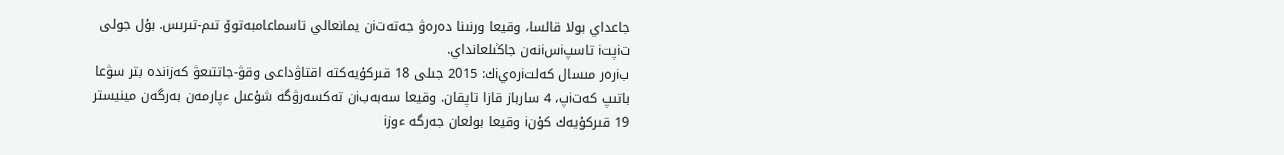جاعداي بولا قالسا، وقيعا ورنىنا دەرەۋ جەتەتiن يمانعالي تاسماعامبەتوۆ تىم-تىرىس. بۇل جولى تiپتi تاسپiسiنەن جاڭىلعانداي.
بiرەر مىسال كەلتiرەيiك: 2015 جىلى 18 قىركۇيەكتە اقتاۋداعى وقۋ-جاتتىعۋ كەزiندە بتر سۋعا باتىپ كەتiپ، 4 سارباز قازا تاپقان. وقيعا سەبەبiن تەكسەرۋگە شۇعىل ءپارمەن بەرگەن مينيستر 19 قىركۇيەك كۇنi وقيعا بولعان جەرگە ءوزi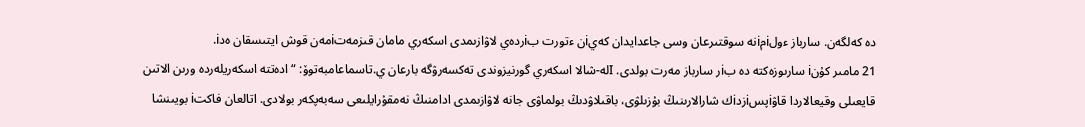دە كەلگەن. سارباز ءولiمiنە سوقتىرعان وسى جاعدايدان كەيiن ءتورت بiردەي لاۋازىمدى اسكەري مامان قىزمەتiمەن قوش ايتىسقان ەدi.
21 مامىر كۇنi سارىوزەكتە دە بiر سارباز مەرت بولدى. Iلە-شالا اسكەري گورنيزوندى تەكسەرۋگە بارعان ي.تاسماعامبەتوۆ: “ادەتتە اسكەريلەردە ورىن الاتىن قايعىلى وقيعالاردا قاۋiپسiزدiك شارالارىنىڭ بۇزىلۋى، باقىلاۋدىڭ بولماۋى جانە لاۋازىمدى ادامنىڭ نەمقۇرايلىعى سەبەپكەر بولادى. اتالعان فاكتi بويىنشا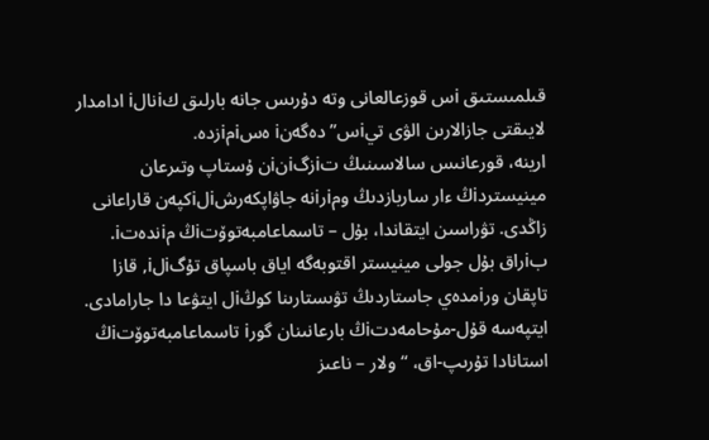قىلمىستىق iس قوزعالعانى وتە دۇرىس جانە بارلىق كiنالi ادامدار لايىقتى جازالارىن الۋى تيiس” دەگەنi ەسiمiزدە.
ارينە، قورعانىس سالاسىنىڭ تiزگiنiن ۇستاپ وتىرعان مينيستردiڭ ءار ساربازدىڭ ومiرiنە جاۋاپكەرشiلiكپەن قاراعانى زاڭدى. تۋراسىن ايتقاندا، بۇل – تاسماعامبەتوۆتiڭ مiندەتi.
بiراق بۇل جولى مينيستر اقتوبەگە اياق باسپاق تۇگiلi, قازا تاپقان ورiمدەي جاستاردىڭ تۋىستارىنا كوڭiل ايتۋعا دا جارامادى. ايتپەسە قۇل-مۇحامەدتiڭ بارعانىنان گورi تاسماعامبەتوۆتiڭ استانادا تۇرىپ-اق، “ولار – ناعىز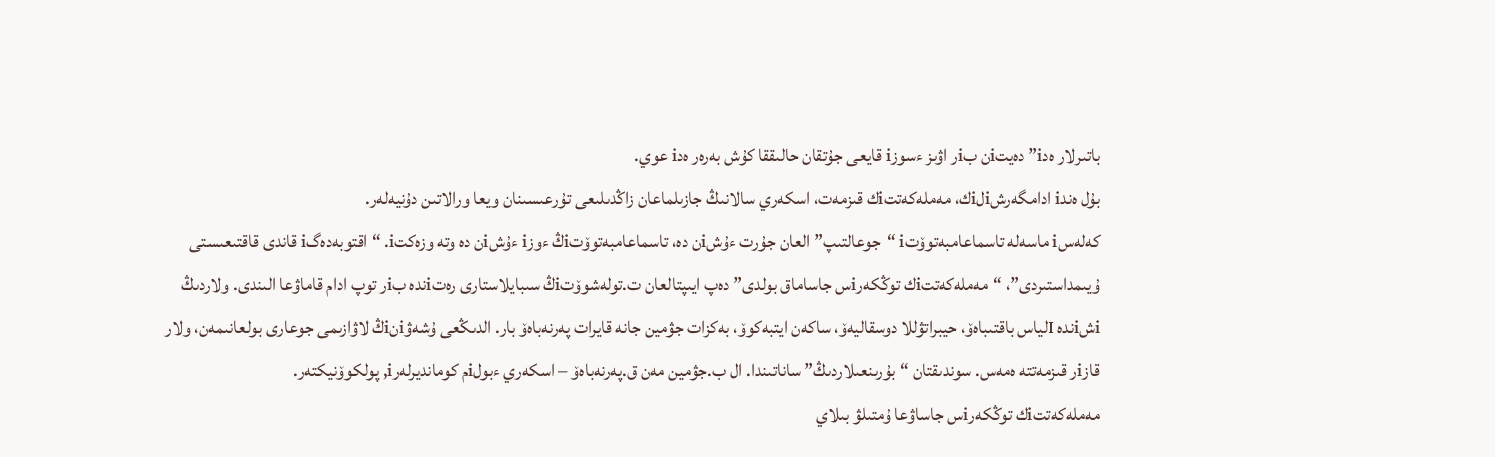باتىرلار ەدi” دەيتiن بiر اۋىز ءسوزi قايعى جۇتقان حالىققا كۇش بەرەر ەدi عوي.
بۇل ەندi ادامگەرشiلiك، مەملەكەتتiك قىزمەت، اسكەري سالانىڭ جازىلماعان زاڭدىلىعى تۇرعىسىنان ويعا ورالاتىن دۇنيەلەر.
كەلەسi ماسەلە تاسماعامبەتوۆتi “جوعالتىپ” العان جۇرت ءۇشiن دە، تاسماعامبەتوۆتiڭ ءوزi ءۇشiن دە وتە وزەكتi. “اقتوبەدەگi قاندى قاقتىعىستى ۇيىمداستىردى”، “مەملەكەتتiك توڭكەرiس جاساماق بولدى” دەپ ايىپتالعان ت.تولەشوۆتiڭ سىبايلاستارى رەتiندە بiر توپ ادام قاماۋعا الىندى. ولاردىڭ iشiندە Iلياس باقتىباەۆ، حيبراتۋللا دوسقاليەۆ، ساكەن ايتبەكوۆ، بەكزات جۋمين جانە قايرات پەرنەباەۆ بار. الدىڭعى ۇشەۋiنiڭ لاۋازىمى جوعارى بولعانىمەن، ولار قازiر قىزمەتتە ەمەس. سوندىقتان “بۇرىنعىلاردىڭ” ساناتىندا. ال ب.جۋمين مەن ق.پەرنەباەۆ – اسكەري ءبولiم كومانديرلەرi, پولكوۆنيكتەر.
مەملەكەتتiك توڭكەرiس جاساۋعا ۇمتىلۋ بىلاي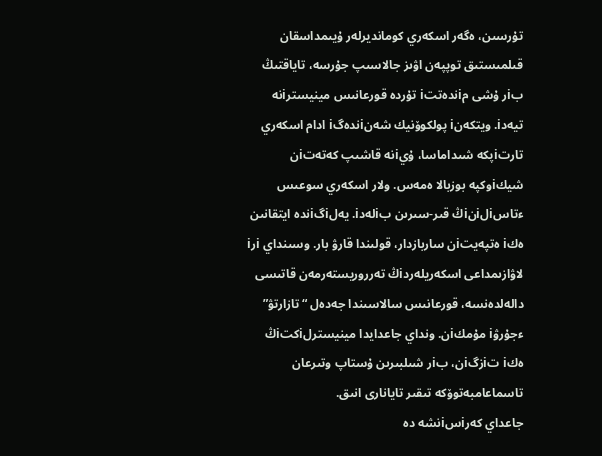تۇرسىن، ەگەر اسكەري كومانديرلەر ۇيىمداسقان قىلمىستىق توپپەن اۋىز جالاسىپ جۇرسە، تاياقتىڭ بiر ۇشى مiندەتتi تۇردە قورعانىس مينيسترiنە تيەدi. ويتكەنi پولكوۆنيك شەنiندەگi ادام اسكەري تارتiپكە شىداماسا، ۇيiنە قاشىپ كەتەتiن شيكiوكپە بوزبالا ەمەس. ولار اسكەري سوعىس ءتاسiلiنiڭ قىر-سىرىن بiلەدi. يەلiگiندە ايتقانىن ەكi ەتپەيتiن ساربازدار، قولىندا قارۋ بار. وسىنداي iرi لاۋازىمداعى اسكەريلەردiڭ تەرروريستەرمەن قاتىسى دالەلدەنسە، قورعانىس سالاسىندا جەدەل “تازارتۋ” ءجۇرۋi مۇمكiن. ونداي جاعدايدا مينيسترلiكتiڭ ەكi تiزگiن، بiر شىلبىرىن ۇستاپ وتىرعان تاسماعامبەتوۆكە تىقىر تايانارى انىق.
جاعداي كەرiسiنشە دە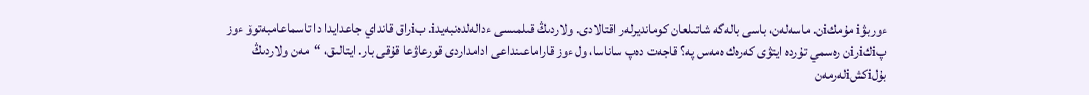ءوربۋi مۇمكiن. ماسەلەن، باسى بالەگە شاتىلعان كومانديرلەر اقتالادى. ولاردىڭ قىلمىسى ءدالەلدەنبەيدi. بiراق قانداي جاعدايدا دا تاسماعامبەتوۆ ءوز پiكiرiن رەسمي تۇردە ايتۋى كەرەك ەمەس پە؟ قاجەت دەپ ساناسا، ول ءوز قاراماعىنداعى ادامداردى قورعاۋعا قۇقى بار. ايتالىق، “مەن ولاردىڭ بۇلiكشiلەرمەن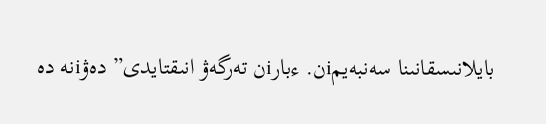بايلانىسقانىنا سەنبەيمiن. ءبارiن تەرگەۋ انىقتايدى” دەۋiنە دە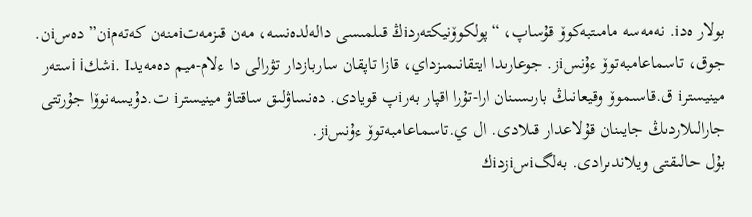بولار ەدi. نەمەسە مامىتبەكوۆ قۇساپ، “پولكوۆنيكتەردiڭ قىلمىسى دالەلدەنسە، مەن قىزمەتiمنەن كەتەمiن” دەسiن. جوق، تاسماعامبەتوۆ ءۇنسiز. جوعارىدا ايتقانىمىزداي، قازا تاپقان ساربازدار تۋرالى دا ءلام-ميم دەمەيدi. Iشكi iستەر مينيسترi ق.قاسىموۆ وقيعانىڭ بارىسىنان ارا-تۇرا اقپار بەرiپ قويادى. دەنساۋلىق ساقتاۋ مينيسترi ت.دۇيسەنوۆا جۇرتتى جارالىلاردىڭ جايىنان قۇلاعدار قىلادى. ال ي.تاسماعامبەتوۆ ءۇنسiز.
بۇل حالىقتى ويلاندىرادى. بەلگiسiزدiك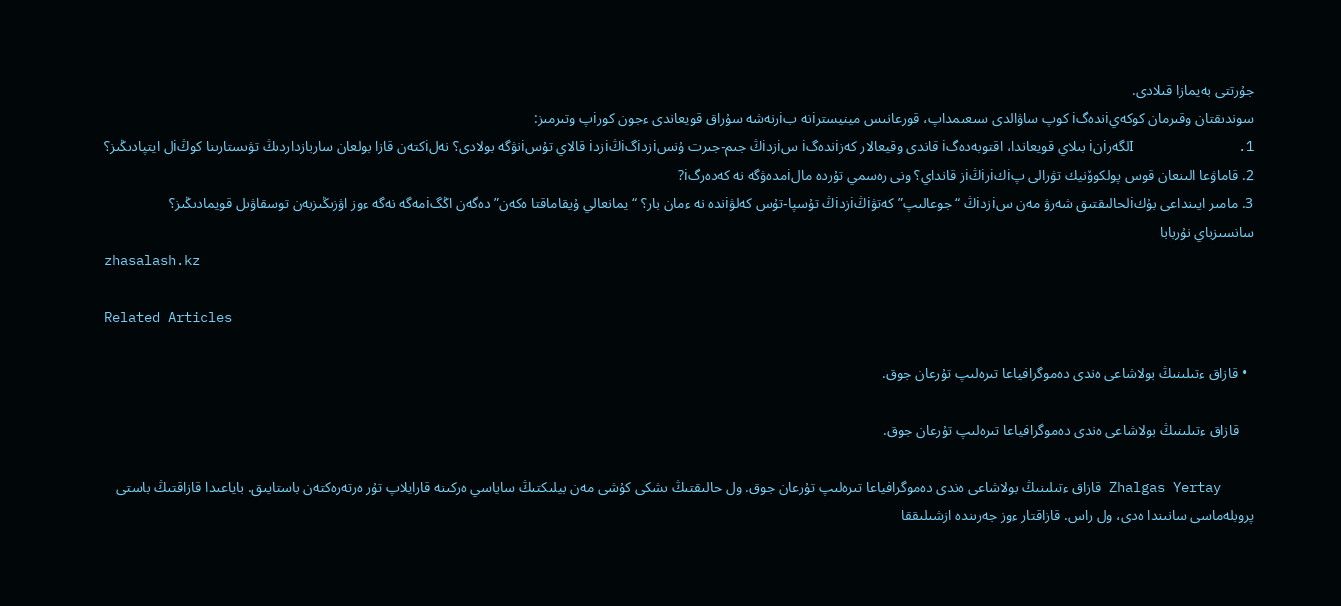جۇرتتى بەيمازا قىلادى.
سوندىقتان وقىرمان كوكەيiندەگi كوپ ساۋالدى سىعىمداپ، قورعانىس مينيسترiنە بiرنەشە سۇراق قويعاندى ءجون كورiپ وتىرمىز:
1.             Iلگەرiنi بىلاي قويعاندا، اقتوبەدەگi قاندى وقيعالار كەزiندەگi سiزدiڭ جىم-جىرت ۇنسiزدiگiڭiزدi قالاي تۇسiنۋگە بولادى؟ نەلiكتەن قازا بولعان ساربازداردىڭ تۋىستارىنا كوڭiل ايتپادىڭىز؟
2. قاماۋعا الىنعان قوس پولكوۆنيك تۋرالى پiكiرiڭiز قانداي؟ ونى رەسمي تۇردە مالiمدەۋگە نە كەدەرگi?
3. مامىر ايىنداعى بۇكiلحالىقتىق شەرۋ مەن سiزدiڭ “جوعالىپ” كەتۋiڭiزدiڭ تۇسپا-تۇس كەلۋiندە نە ءمان بار؟ “يمانعالي ۇيقاماقتا ەكەن” دەگەن اڭگiمەگە نەگە ءوز اۋزىڭىزبەن توسقاۋىل قويمادىڭىز؟
سانسىزباي نۇربابا
zhasalash.kz

Related Articles

  • قازاق ءتىلىنىڭ بولاشاعى ەندى دەموگرافياعا تىرەلىپ تۇرعان جوق.

    قازاق ءتىلىنىڭ بولاشاعى ەندى دەموگرافياعا تىرەلىپ تۇرعان جوق.

    Zhalgas Yertay قازاق ءتىلىنىڭ بولاشاعى ەندى دەموگرافياعا تىرەلىپ تۇرعان جوق. ول حالىقتىڭ ىشكى كۇشى مەن بيلىكتىڭ ساياسي ەركىنە قارايلاپ تۇر ەرتەرەكتەن باستايىق. باياعىدا قازاقتىڭ باستى پروبلەماسى سانىندا ەدى، ول راس. قازاقتار ءوز جەرىندە ازشىلىققا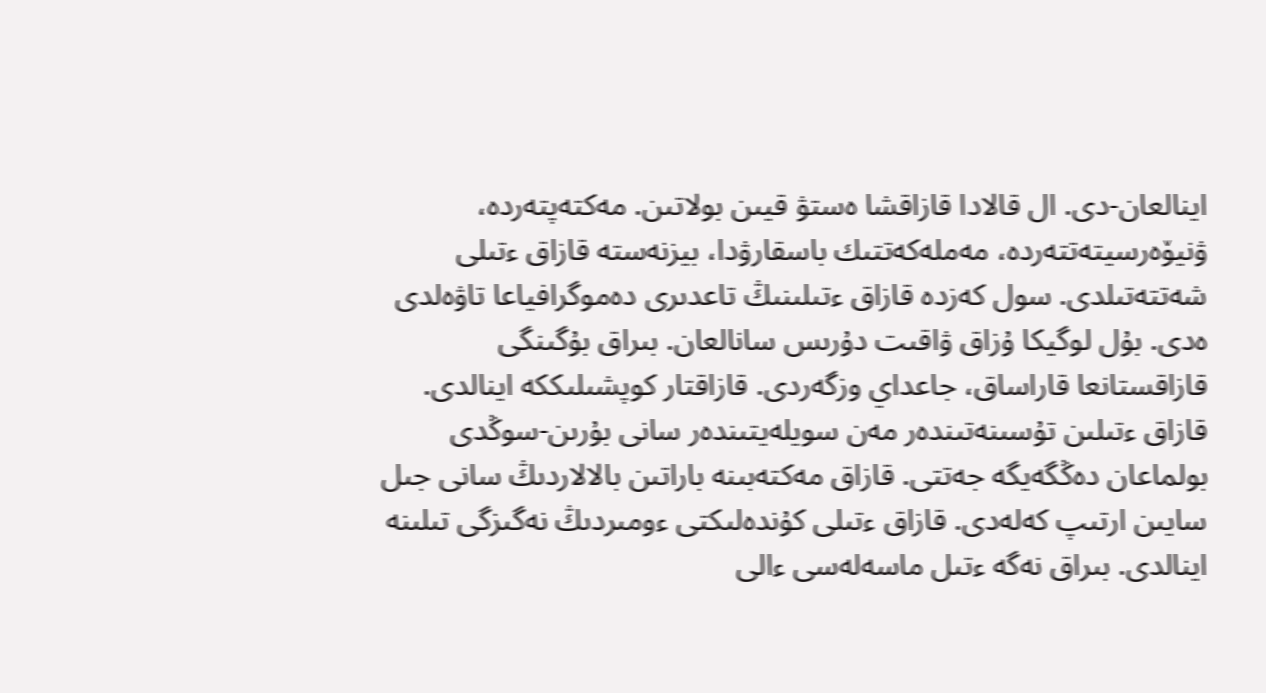اينالعان-دى. ال قالادا قازاقشا ەستۋ قيىن بولاتىن. مەكتەپتەردە، ۋنيۆەرسيتەتتەردە، مەملەكەتتىك باسقارۋدا، بيزنەستە قازاق ءتىلى شەتتەتىلدى. سول كەزدە قازاق ءتىلىنىڭ تاعدىرى دەموگرافياعا تاۋەلدى ەدى. بۇل لوگيكا ۇزاق ۋاقىت دۇرىس سانالعان. بىراق بۇگىنگى قازاقستانعا قاراساق، جاعداي وزگەردى. قازاقتار كوپشىلىككە اينالدى. قازاق ءتىلىن تۇسىنەتىندەر مەن سويلەيتىندەر سانى بۇرىن-سوڭدى بولماعان دەڭگەيگە جەتتى. قازاق مەكتەبىنە باراتىن بالالاردىڭ سانى جىل سايىن ارتىپ كەلەدى. قازاق ءتىلى كۇندەلىكتى ءومىردىڭ نەگىزگى تىلىنە اينالدى. بىراق نەگە ءتىل ماسەلەسى ءالى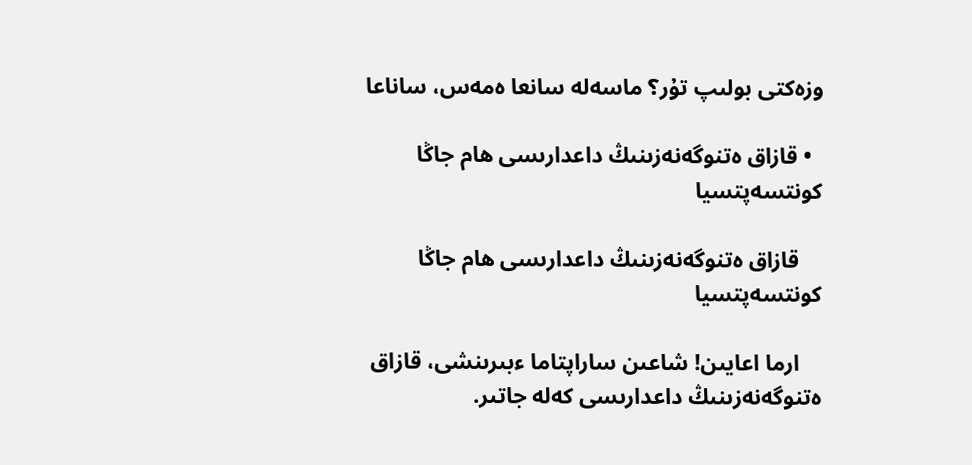وزەكتى بولىپ تۇر؟ ماسەلە سانعا ەمەس، ساناعا

  • قازاق ەتنوگەنەزىنىڭ داعدارىسى ھام جاڭا كونتسەپتسيا

    قازاق ەتنوگەنەزىنىڭ داعدارىسى ھام جاڭا كونتسەپتسيا

    ارما اعايىن! شاعىن ساراپتاما ءبىرىنشى، قازاق ەتنوگەنەزىنىڭ داعدارىسى كەلە جاتىر.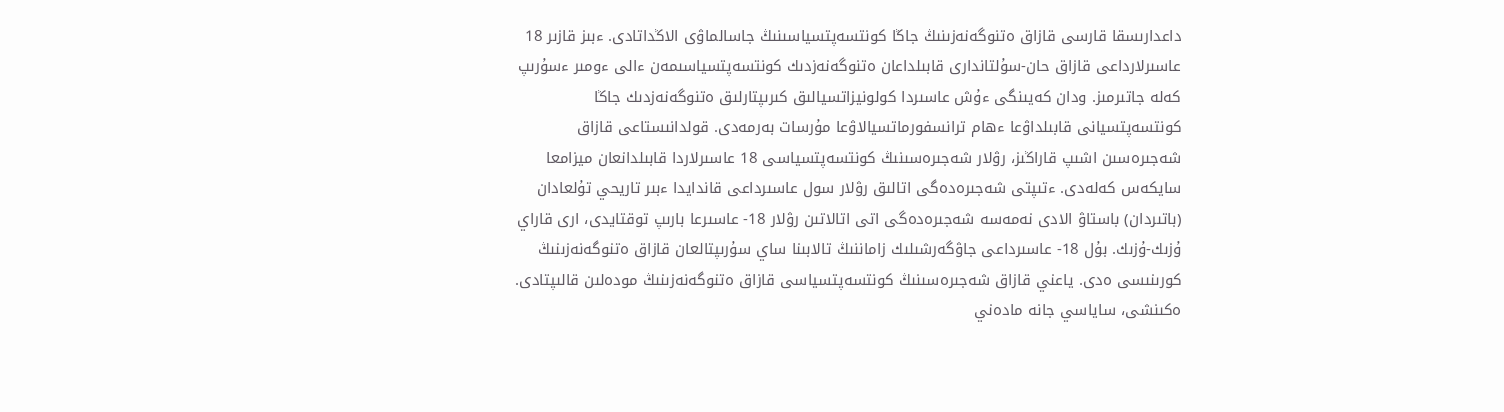داعدارىسقا قارسى قازاق ەتنوگەنەزىنىڭ جاڭا كونتسەپتسياسىنىڭ جاسالماۋى الاڭداتادى. ءبىز قازىر 18 عاسىرلارداعى قازاق حان-سۇلتاندارى قابىلداعان ەتنوگەنەزدىك كونتسەپتسياسىمەن ءالى ءومىر ءسۇرىپ كەلە جاتىرمىز. ودان كەيىنگى ءۇش عاسىردا كولونيزاتسيالىق كىرىپتارلىق ەتنوگەنەزدىك جاڭا كونتسەپتسيانى قابىلداۋعا ءھام ترانسفورماتسيالاۋعا مۇرسات بەرمەدى. قولدانىستاعى قازاق شەجىرەسىن اشىپ قاراڭىز، رۋلار شەجىرەسىنىڭ كونتسەپتسياسى 18 عاسىرلاردا قابىلدانعان ميزامعا سايكەس كەلەدى. ءتىپتى شەجىرەدەگى اتالىق رۋلار سول عاسىرداعى قاندايدا ءبىر تاريحي تۇلعادان (باتىردان) باستاۋ الادى نەمەسە شەجىرەدەگى اتى اتالاتىن رۋلار 18- عاسىرعا بارىپ توقتايدى، ارى قاراي ۇزىك-ۇزىك. بۇل 18- عاسىرداعى جاۋگەرشىلىك زاماننىڭ تالابىنا ساي سۇرىپتالعان قازاق ەتنوگەنەزىنىڭ كورىنىسى ەدى. ياعني قازاق شەجىرەسىنىڭ كونتسەپتسياسى قازاق ەتنوگەنەزىنىڭ مودەلىن قالىپتادى. ەكىنشى، ساياسي جانە مادەني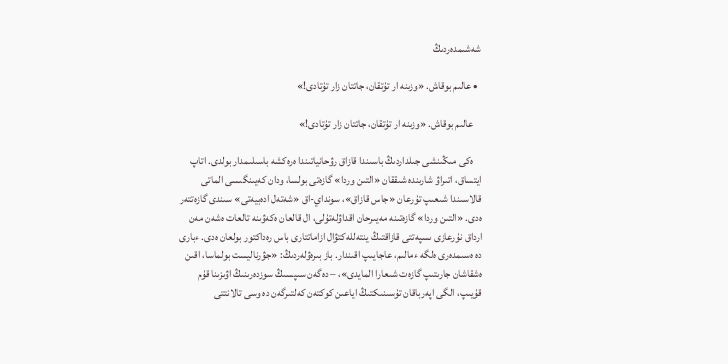شەشىمدەردىڭ

  • عالىم بوقاش. «وزىنە ار تۇتقان، جاتتان زار تۇتادى!»

    عالىم بوقاش. «وزىنە ار تۇتقان، جاتتان زار تۇتادى!»

    ەكى مىڭىنشى جىلداردىڭ باسىندا قازاق رۋحانياتىندا ەرەكشە باسىلىمدار بولدى. اتاپ ايتساق، اتىراۋ شارىندە شىققان «التىن وردا» گازەتى بولسا، ودان كەيىنگىسى الماتى قالاسىندا شىعىپ تۇرعان «جاس قازاق»، سونداي-اق «شەتەل ادەبيەتى» سىندى گازەتتەر ەدى. «التىن وردا» گازەتىنە مەيىرحان اقداۋلەتۇلى، ال قالعان ەكەۋىنە تالعات ەشەن مەن ارداق نۇرعازى ىسپەتتى قازاقتىڭ ينتەللەكتۋال ازاماتتارى باس رەداكتور بولعان ەدى. ءبارى  دە ەسىمدەرى ەلگە ءمالىم، عاجايىپ اقىندار. باز بىرەۋلەردىڭ: «جۋرناليست بولماسا، اقىن ەشقاشان جارىتىپ گازەت شىعارا المايدى»، – دەگەن سىپسىڭ سوزدەرىنىڭ اۋىزىنا قۇم قۇيىپ، الگى اپەرباقان تۇسىنىكتىڭ اياعىن كوكتەن كەلتىرگەن دە وسى تالانتتى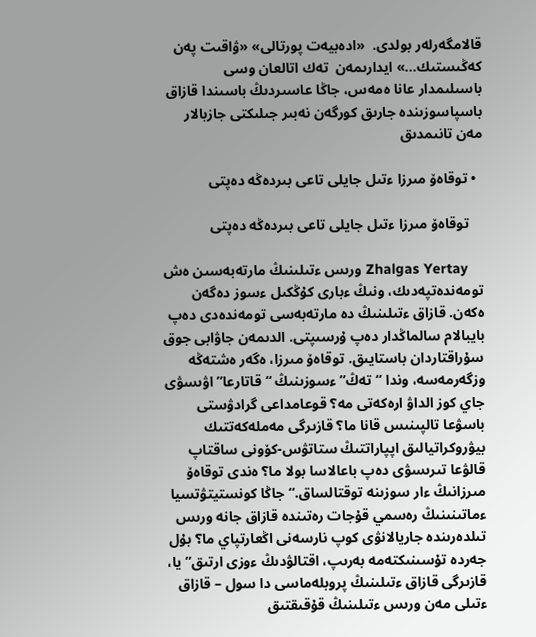قالامگەرلەر بولدى.  «ادەبيەت پورتالى» «ۋاقىت پەن كەڭىستىك…» ايدارىمەن  تەك اتالعان وسى باسىلىمدار عانا ەمەس، جاڭا عاسىردىڭ باسىندا قازاق باسپاسوزىندە جارىق كورگەن نەبىر جىلىكتى جازبالار مەن تانىمدىق

  • توقاەۆ مىرزا ءتىل جايلى تاعى بىردەڭە دەپتى

    توقاەۆ مىرزا ءتىل جايلى تاعى بىردەڭە دەپتى

    Zhalgas Yertay ورىس ءتىلىنىڭ مارتەبەسىن ەش تومەندەتپەدىك، ونىڭ ءبارى كۇڭكىل ءسوز دەگەن ەكەن. قازاق ءتىلىنىڭ دە مارتەبەسى تومەندەدى دەپ بايبالام سالماڭدار دەپ ۇرسىپتى. الدىمەن جاۋابى جوق سۇراقتاردان باستايىق. توقاەۆ مىرزا، ەگەر ەشتەڭە وزگەرمەسە، وندا “تەڭ” ءسوزىنىڭ “قاتارعا” اۋىسۋى جاي كوز الداۋ ارەكەتى مە؟ قوعامداعى گرادۋستى باسۋعا تالپىنىس قانا ما؟ قازىرگى مەملەكەتتىك بيۋروكراتيالىق اپپاراتتىڭ ستاتۋس-كۆونى ساقتاپ قالۋعا تىرىسۋى دەپ باعالاسا بولا ما؟ ەندى توقاەۆ مىرزانىڭ ءار سوزىنە توقتالساق.“جاڭا كونستيتۋتسيا ءماتىنىنىڭ رەسمي قۇجات رەتىندە قازاق جانە ورىس تىلدەرىندە جاريالانۋى كوپ نارسەنى اڭعارتپاي ما؟ بۇل جەردە تۇسىنىكتەمە بەرىپ، اقتالۋدىڭ ءوزى ارتىق”يا، قازىرگى قازاق ءتىلىنىڭ پروبلەماسى دا سول – قازاق ءتىلى مەن ورىس ءتىلىنىڭ قۇقىقتىق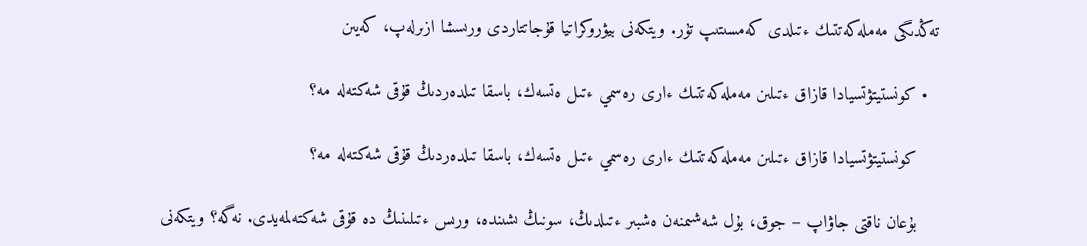تەڭدىگى مەملەكەتتىك ءتىلدى كەمسىتىپ تۇر. ويتكەنى بيۋروكراتيا قۇجاتتاردى ورىسشا ازىرلەپ، كەيىن

  • كونستيتۋتسيادا قازاق ءتىلىن مەملەكەتتىك ءارى رەسمي ءتىل ەتسەك، باسقا تىلدەردىڭ قۇقى شەكتەلە مە؟

    كونستيتۋتسيادا قازاق ءتىلىن مەملەكەتتىك ءارى رەسمي ءتىل ەتسەك، باسقا تىلدەردىڭ قۇقى شەكتەلە مە؟

    بۇعان ناقتى جاۋاپ – جوق، بۇل شەشىمنەن ەشبىر ءتىلدىڭ، سونىڭ ىشىندە، ورىس ءتىلىنىڭ دە قۇقى شەكتەلمەيدى. نەگە؟ ويتكەنى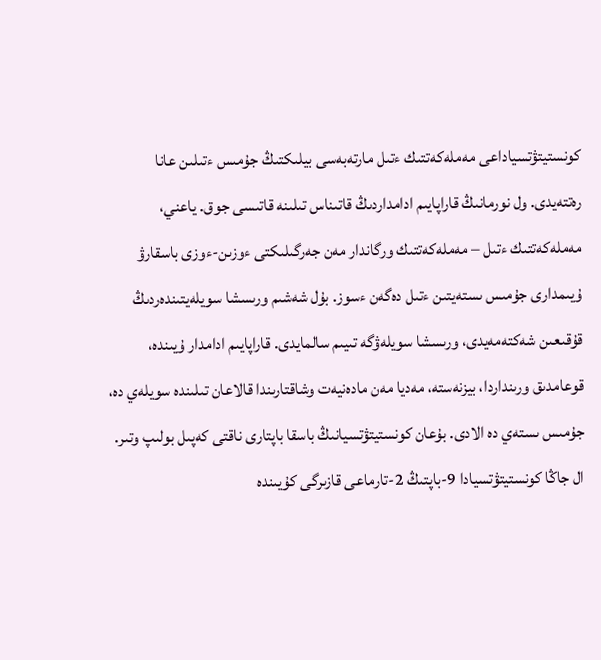كونستيتۋتسياداعى مەملەكەتتىك ءتىل مارتەبەسى بيلىكتىڭ جۇمىس ءتىلىن عانا رەتتەيدى. ول نورمانىڭ قاراپايىم ادامداردىڭ قاتىناس تىلىنە قاتىسى جوق. ياعني، مەملەكەتتىك ءتىل – مەملەكەتتىك ورگاندار مەن جەرگىلىكتى ءوزىن-ءوزى باسقارۋ ۇيىمدارى جۇمىس ىستەيتىن ءتىل دەگەن ءسوز. بۇل شەشىم ورىسشا سويلەيتىندەردىڭ قۇقىعىن شەكتەمەيدى، ورىسشا سويلەۋگە تىيىم سالمايدى. قاراپايىم ادامدار ۇيىندە، قوعامدىق ورىنداردا، بيزنەستە، مەديا مەن مادەنيەت وشاقتارىندا قالاعان تىلىندە سويلەي دە، جۇمىس ىستەي دە الادى. بۇعان كونستيتۋتسيانىڭ باسقا باپتارى ناقتى كەپىل بولىپ وتىر. ال جاڭا كونستيتۋتسيادا 9-باپتىڭ 2-تارماعى قازىرگى كۇيىندە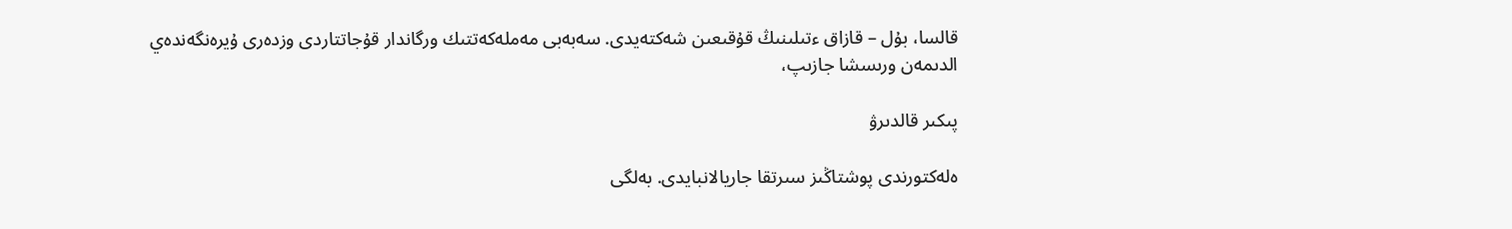قالسا، بۇل – قازاق ءتىلىنىڭ قۇقىعىن شەكتەيدى. سەبەبى مەملەكەتتىك ورگاندار قۇجاتتاردى وزدەرى ۇيرەنگەندەي الدىمەن ورىسشا جازىپ،

پىكىر قالدىرۋ

ەلەكتورندى پوشتاڭىز سىرتقا جاريالانبايدى. بەلگى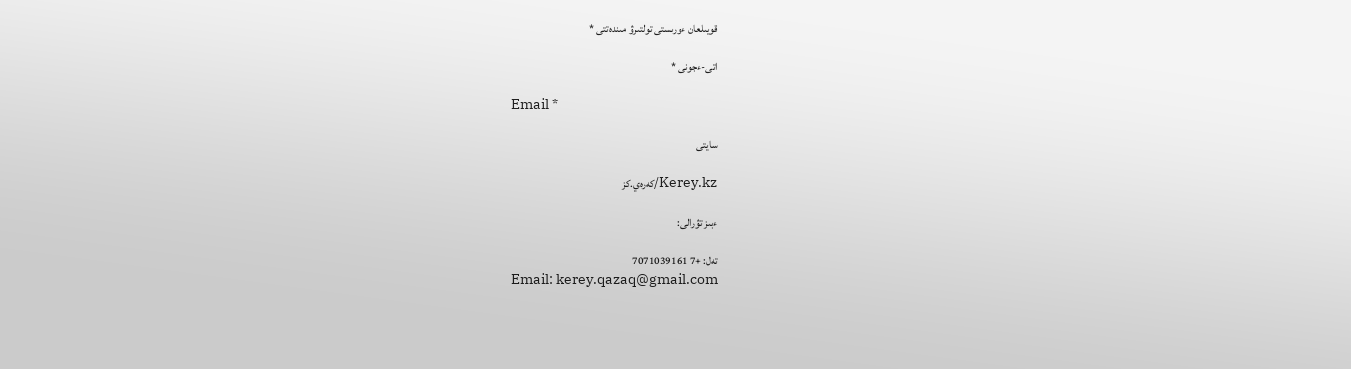قويىلعان ءورىستى تولتىرۋ مىندەتتى *

اتى-ءجونى *

Email *

سايتى

Kerey.kz/كەرەي.كز

ءبىز تۋرالى:

تەل: +7 7071039161
Email: kerey.qazaq@gmail.com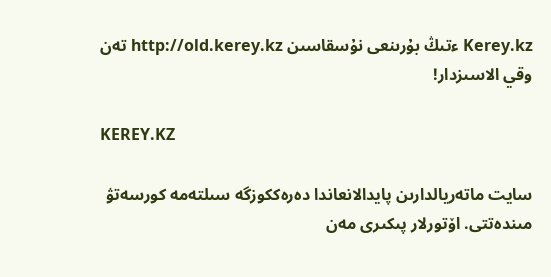Kerey.kz ءتىڭ بۇرىنعى نۇسقاسىن http://old.kerey.kz تەن وقي الاسىزدار!

KEREY.KZ

سايت ماتەريالدارىن پايدالانعاندا دەرەككوزگە سىلتەمە كورسەتۋ مىندەتتى. اۆتورلار پىكىرى مەن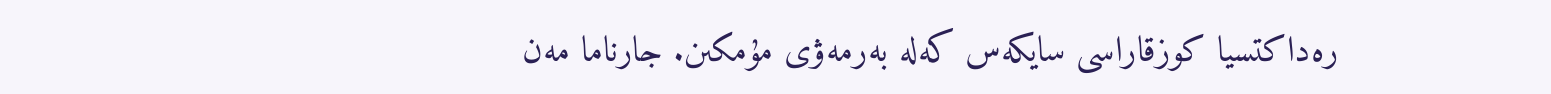رەداكتسيا كوزقاراسى سايكەس كەلە بەرمەۋى مۇمكىن. جارناما مەن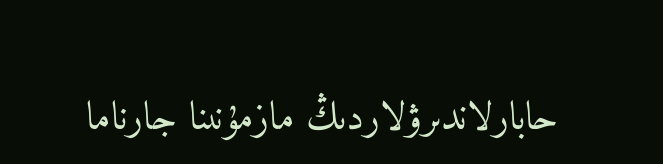حابارلاندىرۋلاردىڭ مازمۇنىنا جارناما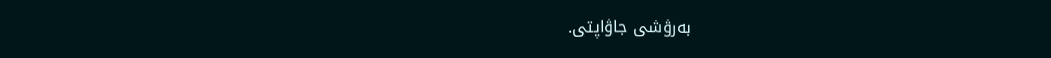بەرۋشى جاۋاپتى.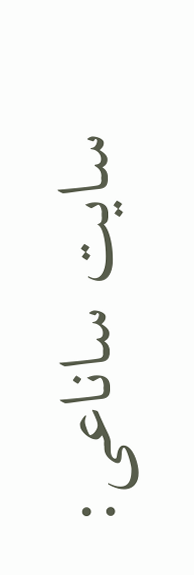سايت ساناعى: